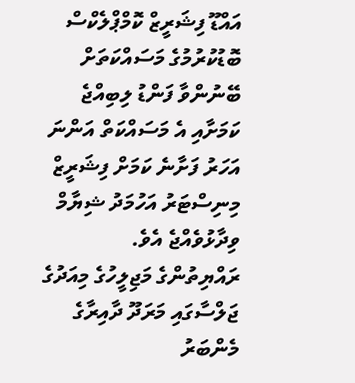އައްޑޫ ފިޝަރީޒް ކޮމްޕްލެކްސް ބޮޑުކުރުމުގެ މަސައްކަތަށް ބޭނުންވާ ފަންޑު ލިބިއްޖެ ކަމަށާއި އެ މަސައްކަތް އަންނަ އަހަރު ފަށާނެ ކަމަށް ފިޝަރީޒް މިނިސްޓަރު އަހުމަދު ޝިޔާމް ވިދާޅުވެއްޖެ އެވެ.
ރައްޔިތުންގެ މަޖިލީހުގެ މިއަދުގެ ޖަލްސާގައި މަރަދޫ ދާއިރާގެ މެންބަރު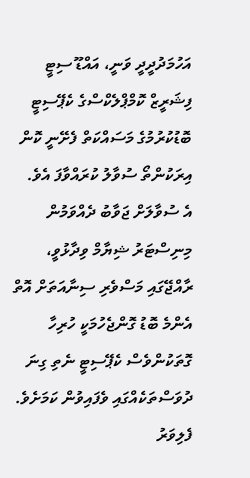އަހުމަދުދީދީ ވަނީ، އައްޑޫ ސިޓީ ފިޝަރީޒް ކޮމްޕްލެކްސްގެ ކެޕޭސިޓީ ބޮޑުކުރުމުގެ މަސައްކަތް ފެށޭނީ ކޮން އިރަކުންތޯ ސުވާލު ކުރައްވާފަ އެވެ.
އެ ސުވާލަށް ޖަވާބު ދެއްވަމުން މިނިސްޓަރު ޝިޔާމް ވިދާޅުވީ، ރާއްޖޭގައި މަސްވެރި ސިނާއަތަށް އޮތް އެންމެ ބޮޑު ގޮންޖެހުމަކީ ހުރިހާ ގޮތަކުންވެސް ކެޕޭސިޓީ ނެތި ގިނަ ދުވަސްތަކެއްގައި ވެފައިވުން ކަމަށެވެ. ފެލިވަރު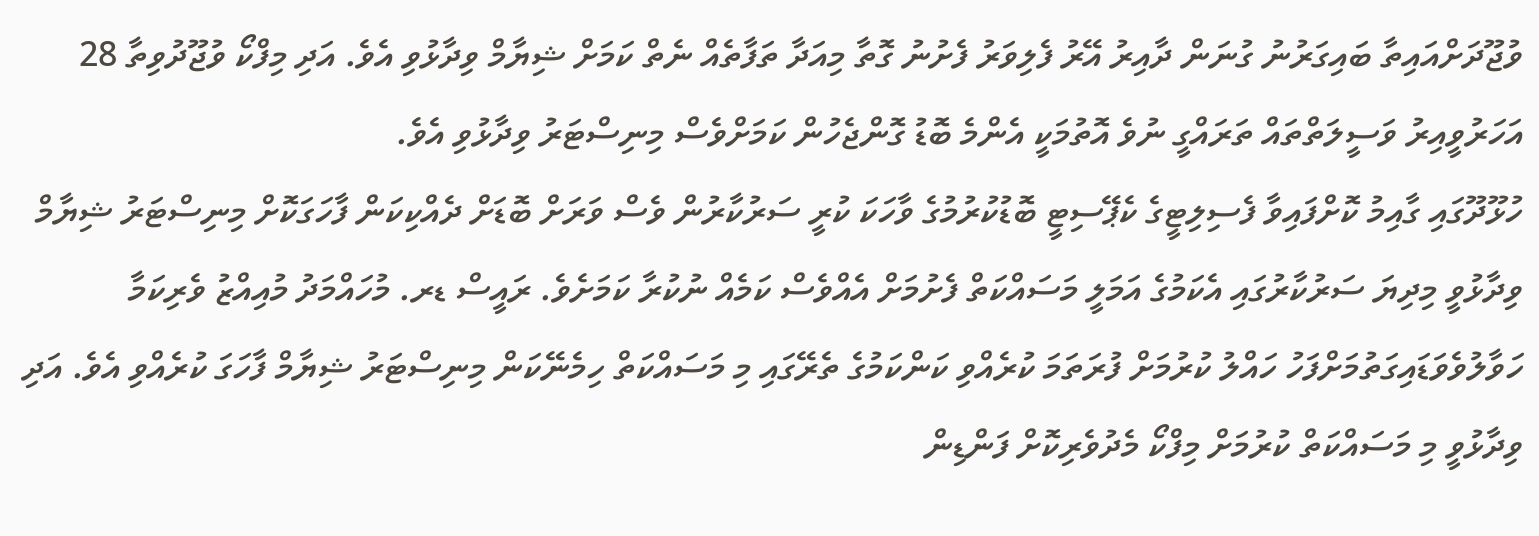ވުޖޫދަށްއައިތާ ބައިގަރުނު ގުނަން ދާއިރު އޭރު ފެލިވަރު ފެށުނު ގޮތާ މިއަދާ ތަފާތެއް ނެތް ކަމަށް ޝިޔާމް ވިދާޅުވި އެވެ. އަދި މިފްކޯ ވުޖޫދުވިތާ 28 އަހަރުވީއިރު ވަސީލަތްތައް ތަރައްގީ ނުވެ އޮތުމަކީ އެންމެ ބޮޑު ގޮންޖެހުން ކަމަށްވެސް މިނިސްޓަރު ވިދާޅުވި އެވެ.
ހުޅޫދޫގައި ގާއިމު ކޮށްފައިވާ ފެސިލިޓީގެ ކެޕޭސިޓީ ބޮޑުކުރުމުގެ ވާހަކަ ކުރީ ސަރުކާރުން ވެސް ވަރަށް ބޮޑަށް ދެއްކިކަން ފާހަގަކޮށް މިނިސްޓަރު ޝިޔާމް ވިދާޅުވީ މިދިޔަ ސަރުކާރުގައި އެކަމުގެ އަމަލީ މަސައްކަތް ފެށުމަށް އެއްވެސް ކަމެއް ނުކުރާ ކަމަށެވެ. ރައީސް ޑރ. މުހައްމަދު މުއިއްޒު ވެރިކަމާ ހަވާލުވެވަޑައިގަތުމަށްފަހު ހައްލު ކުރުމަށް ފުރަތަމަ ކުރެއްވި ކަންކަމުގެ ތެރޭގައި މި މަސައްކަތް ހިމެނޭކަން މިނިސްޓަރު ޝިޔާމް ފާހަގަ ކުރެއްވި އެވެ. އަދި ވިދާޅުވީ މި މަސައްކަތް ކުރުމަށް މިފްކޯ މެދުވެރިކޮށް ފަންޑިން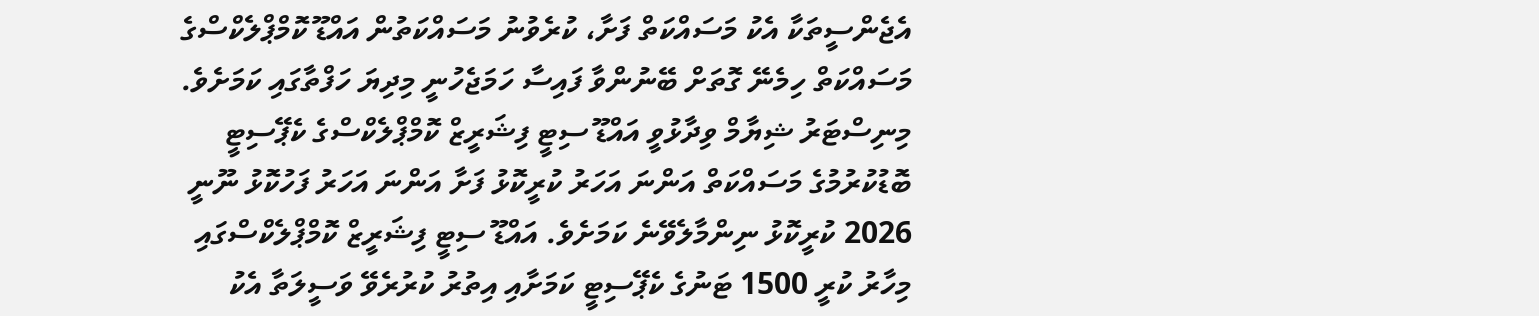އެޖެންސީތަކާ އެކު މަސައްކަތް ފަށާ، ކުރެވުނު މަސައްކަތުން އައްޑޫ ކޮމްޕްލެކްސްގެ މަސައްކަތް ހިމެނޭ ގޮތަށް ބޭނުންވާ ފައިސާ ހަމަޖެހުނީ މިދިޔަ ހަފްތާގައި ކަމަށެވެ.
މިނިސްޓަރު ޝިޔާމް ވިދާޅުވީ އައްޑޫ ސިޓީ ފިޝަރީޒް ކޮމްޕްލެކްސްގެ ކެޕޭސިޓީ ބޮޑުކުރުމުގެ މަސައްކަތް އަންނަ އަހަރު ކުރީކޮޅު ފަށާ އަންނަ އަހަރު ފަހުކޮޅު ނޫނީ 2026 ކުރީކޮޅު ނިންމާލެވޭނެ ކަމަށެވެ. އައްޑޫ ސިޓީ ފިޝަރީޒް ކޮމްޕްލެކްސްގައި މިހާރު ކުރީ 1500 ޓަނުގެ ކެޕޭސިޓީ ކަމަށާއި އިތުރު ކުރުރެވޭ ވަސީލަތާ އެކު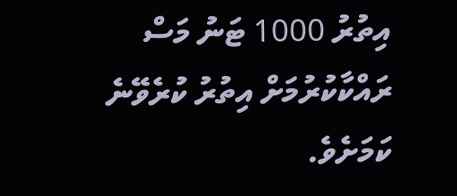އިތުރު 1000 ޓަނު މަސް ރައްކާކުރުމަށް އިތުރު ކުރެވޭނެ ކަމަށެވެ.